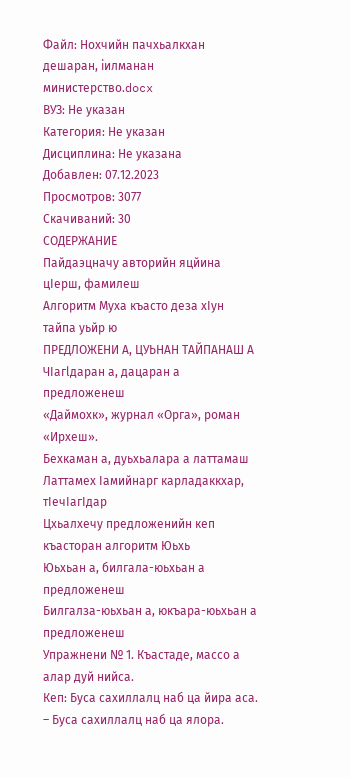Файл: Нохчийн пачхьалкхан дешаран, iилманан министерство.docx
ВУЗ: Не указан
Категория: Не указан
Дисциплина: Не указана
Добавлен: 07.12.2023
Просмотров: 3077
Скачиваний: 30
СОДЕРЖАНИЕ
Пайдаэцначу авторийн яцйина цIерш, фамилеш
Алгоритм Муха къасто деза хIун тайпа уьйр ю
ПРЕДЛОЖЕНИ А, ЦУЬНАН ТАЙПАНАШ А
ЧIaгlдаран а, дацаран а предложенеш
«Даймохк», журнал «Орга», роман «Ирхеш».
Бехкаман а, дуьхьалара а латтамаш
Латтамех Iамийнарг карладаккхар, тIечIагIдар
Цхьалхечу предложенийн кеп къасторан алгоритм Юьхь
Юьхьан а, билгала-юьхьан а предложенеш
Билгалза-юьхьан а, юкъара-юьхьан а предложенеш
Упражнени № 1. Къастаде, массо а алар дуй нийса.
Кеп: Буса сахиллалц наб ца йира аса. – Буса сахиллалц наб ца ялора.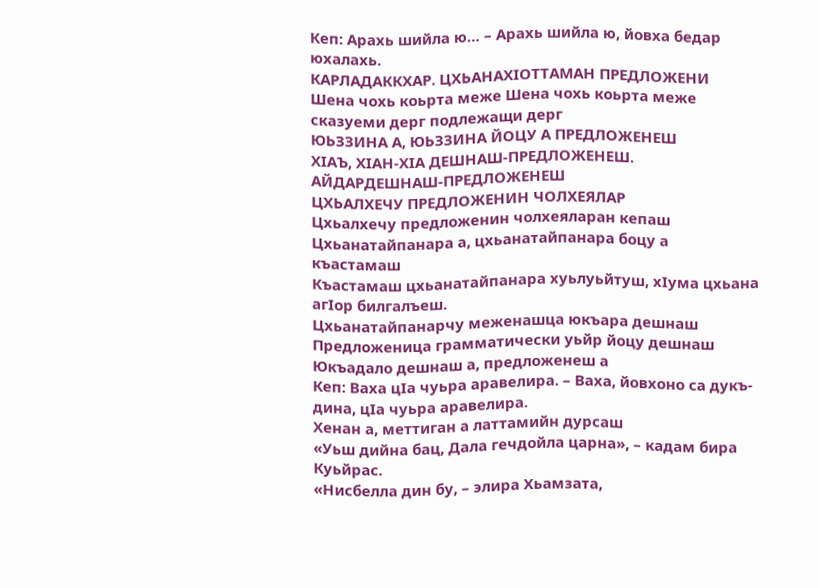Кеп: Арахь шийла ю… – Арахь шийла ю, йовха бедар юхалахь.
КАРЛАДАККХАР. ЦХЬАНАХIОТТАМАН ПРЕДЛОЖЕНИ
Шена чохь коьрта меже Шена чохь коьрта меже сказуеми дерг подлежащи дерг
ЮЬЗЗИНА А, ЮЬЗЗИНА ЙОЦУ А ПРЕДЛОЖЕНЕШ
ХIАЪ, ХIАН-ХIА ДЕШНАШ-ПРЕДЛОЖЕНЕШ. АЙДАРДЕШНАШ-ПРЕДЛОЖЕНЕШ
ЦХЬАЛХЕЧУ ПРЕДЛОЖЕНИН ЧОЛХЕЯЛАР
Цхьалхечу предложенин чолхеяларан кепаш
Цхьанатайпанара а, цхьанатайпанара боцу а къастамаш
Къастамаш цхьанатайпанара хуьлуьйтуш, хIума цхьана агIор билгалъеш.
Цхьанатайпанарчу меженашца юкъара дешнаш
Предложеница грамматически уьйр йоцу дешнаш
Юкъадало дешнаш а, предложенеш а
Кеп: Ваха цIа чуьра аравелира. – Ваха, йовхоно са дукъ- дина, цIа чуьра аравелира.
Хенан а, меттиган а латтамийн дурсаш
«Уьш дийна бац, Дала гечдойла царна», – кадам бира Куьйрас.
«Нисбелла дин бу, – элира Хьамзата,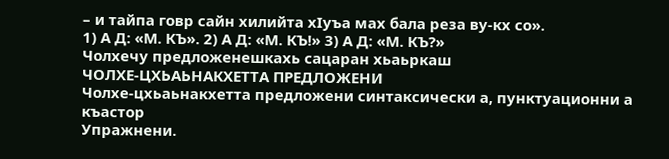– и тайпа говр сайн хилийта хIуъа мах бала реза ву-кх со».
1) А Д: «М. КЪ». 2) А Д: «М. КЪ!» 3) А Д: «М. КЪ?»
Чолхечу предложенешкахь сацаран хьаьркаш
ЧОЛХЕ-ЦХЬАЬНАКХЕТТА ПРЕДЛОЖЕНИ
Чолхе-цхьаьнакхетта предложени синтаксически а, пунктуационни а къастор
Упражнени.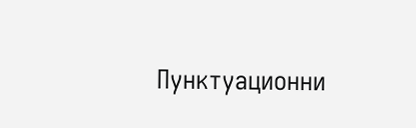Пунктуационни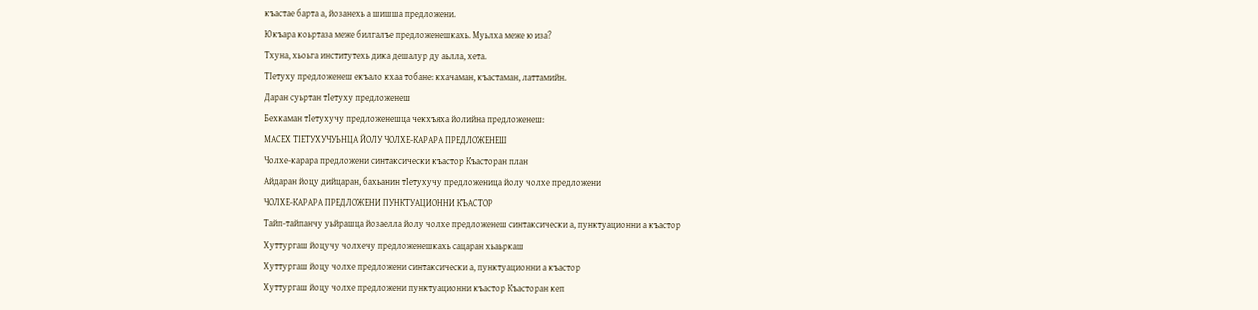къастае барта а, йозанехь а шишша предложени.
Юкъара коьртаза меже билгалъе предложенешкахь. Муьлха меже ю иза?
Тхуна, хьоьга институтехь дика дешалур ду аьлла, хета.
ТIетуху предложенеш екъало кхаа тобане: кхачаман, къастаман, латтамийн.
Даран суьртан тIетуху предложенеш
Бехкаман тIетухучу предложенешца чекхъяха йолийна предложенеш:
МАСЕХ ТIЕТУХУЧУЬНЦА ЙОЛУ ЧОЛХЕ-КАРАРА ПРЕДЛОЖЕНЕШ
Чолхе-карара предложени синтаксически къастор Къасторан план
Айдаран йоцу дийцаран, бахьанин тIетухучу предложеница йолу чолхе предложени
ЧОЛХЕ-КАРАРА ПРЕДЛОЖЕНИ ПУНКТУАЦИОННИ КЪАСТОР
Тайп-тайпанчу уьйрашца йозаелла йолу чолхе предложенеш синтаксически а, пунктуационни а къастор
Хуттургаш йоцучу чолхечу предложенешкахь сацаран хьаьркаш
Хуттургаш йоцу чолхе предложени синтаксически а, пунктуационни а къастор
Хуттургаш йоцу чолхе предложени пунктуационни къастор Къасторан кеп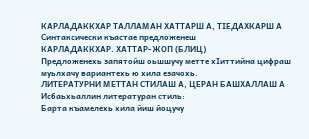КАРЛАДАККХАР ТАЛЛАМАН ХАТТАРШ А, ТIЕДАХКАРШ А
Синтаксически къастае предложенеш
КАРЛАДАККХАР. ХАТТАР-ЖОП (БЛИЦ)
Предложенехь запятойш оьшшучу метте хIиттийна цифраш муьлхачу вариантехь ю хила езачохь.
ЛИТЕРАТУРНИ МЕТТАН СТИЛАШ А, ЦЕРАН БАШХАЛЛАШ А
Исбаьхьаллин литературан стиль:
Барта къамелехь хила йиш йоцучу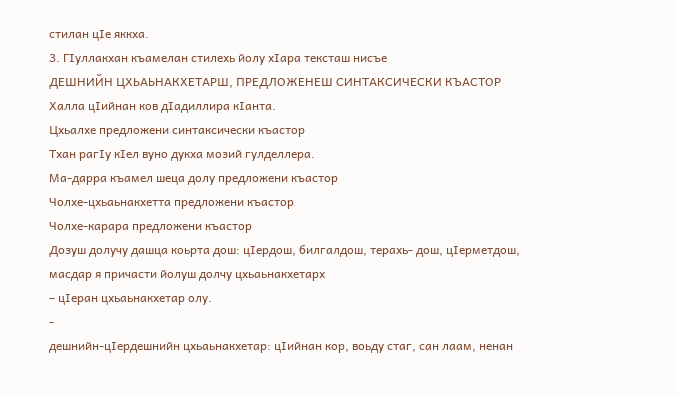стилан цIе яккха.
3. ГIуллакхан къамелан стилехь йолу хIара тексташ нисъе
ДЕШНИЙН ЦХЬАЬНАКХЕТАРШ, ПРЕДЛОЖЕНЕШ СИНТАКСИЧЕСКИ КЪАСТОР
Халла цIийнан ков дIадиллира кIанта.
Цхьалхе предложени синтаксически къастор
Тхан рагIу кIел вуно дукха мозий гулделлера.
Ма-дарра къамел шеца долу предложени къастор
Чолхе-цхьаьнакхетта предложени къастор
Чолхе-карара предложени къастор
Дозуш долучу дашца коьрта дош: цIердош, билгалдош, терахь- дош, цIерметдош, масдар я причасти йолуш долчу цхьаьнакхетарх
– цIеран цхьаьнакхетар олу.
-
дешнийн-цIердешнийн цхьаьнакхетар: цIийнан кор, воьду стаг, сан лаам, ненан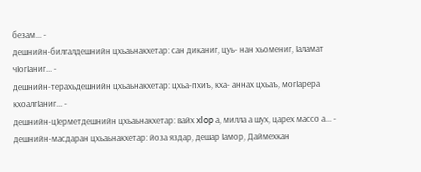безам... -
дешнийн-билгалдешнийн цхьаьнакхетар: сан диканиг, цуь- нан хьомениг, Iаламат чIогIаниг... -
дешнийн-терахьдешнийн цхьаьнакхетар: цхьа-пхиъ, кха- аннах цхьаъ, могIарера кхоалгIаниг... -
дешнийн-цIерметдешнийн цхьаьнакхетар: вайх xIop а, милла а шух, царех массо а... -
дешнийн-масдаран цхьаьнакхетар: йоза яздар, дешар Iамор, Даймехкан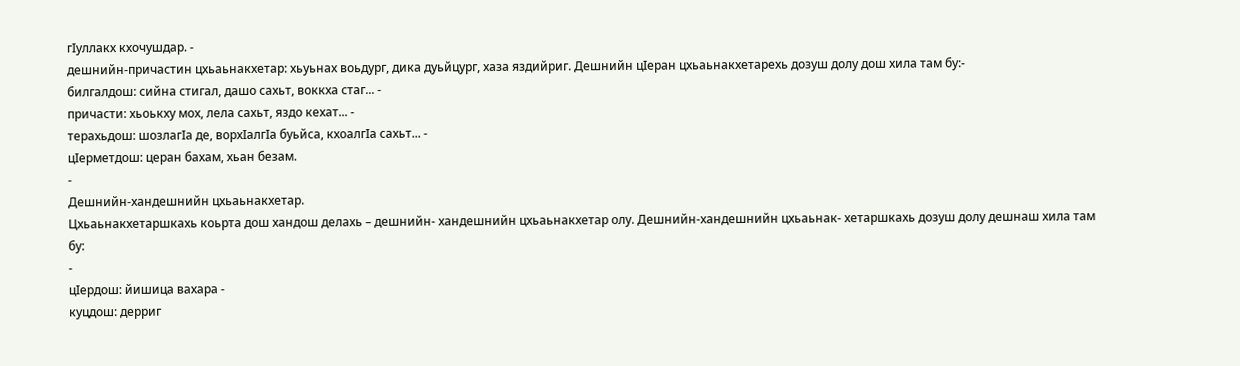гIуллакх кхочушдар. -
дешнийн-причастин цхьаьнакхетар: хьуьнах воьдург, дика дуьйцург, хаза яздийриг. Дешнийн цIеран цхьаьнакхетарехь дозуш долу дош хила там бу:-
билгалдош: сийна стигал, дашо сахьт, воккха стаг... -
причасти: хьоькху мох, лела сахьт, яздо кехат... -
терахьдош: шозлагIа де, ворхIалгIа буьйса, кхоалгIа сахьт... -
цIерметдош: церан бахам, хьан безам.
-
Дешнийн-хандешнийн цхьаьнакхетар.
Цхьаьнакхетаршкахь коьрта дош хандош делахь – дешнийн- хандешнийн цхьаьнакхетар олу. Дешнийн-хандешнийн цхьаьнак- хетаршкахь дозуш долу дешнаш хила там бу:
-
цIердош: йишица вахара -
куцдош: дерриг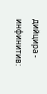дийцира -
инфинитив: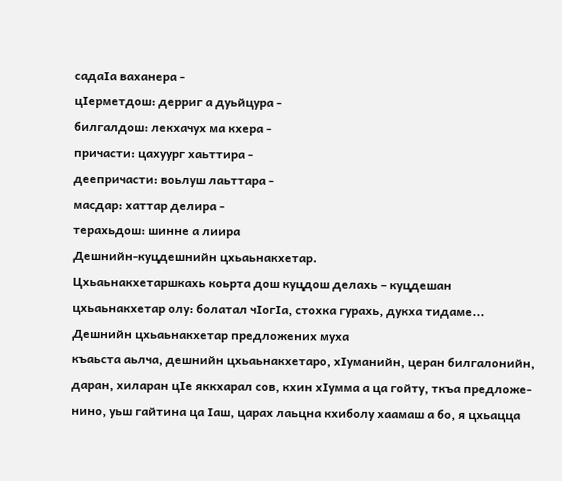садаIа ваханера -
цIерметдош: дерриг а дуьйцура -
билгалдош: лекхачух ма кхера -
причасти: цахуург хаьттира -
деепричасти: воьлуш лаьттара -
масдар: хаттар делира -
терахьдош: шинне а лиира
Дешнийн-куцдешнийн цхьаьнакхетар.
Цхьаьнакхетаршкахь коьрта дош куцдош делахь – куцдешан цхьаьнакхетар олу: болатал чIогIа, стохка гурахь, дукха тидаме... Дешнийн цхьаьнакхетар предложених муха
къаьста аьлча, дешнийн цхьаьнакхетаро, хIуманийн, церан билгалонийн, даран, хиларан цIе яккхарал сов, кхин хIумма а ца гойту, ткъа предложе- нино, уьш гайтина ца Iаш, царах лаьцна кхиболу хаамаш а бо, я цхьацца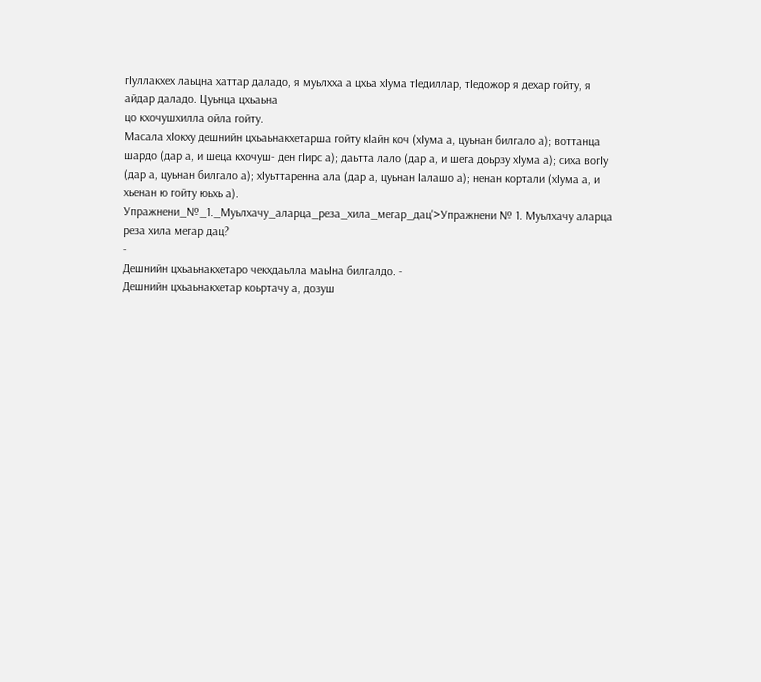гIуллакхех лаьцна хаттар даладо, я муьлхха а цхьа хIума тIедиллар, тIедожор я дехар гойту, я айдар даладо. Цуьнца цхьаьна
цо кхочушхилла ойла гойту.
Масала хIокху дешнийн цхьаьнакхетарша гойту кIайн коч (хIума а, цуьнан билгало а); воттанца шардо (дар а, и шеца кхочуш- ден гIирс а); даьтта лало (дар а, и шега доьрзу хIума а); сиха вогIу (дар а, цуьнан билгало а); хIуьттаренна ала (дар а, цуьнан Iалашо а); ненан кортали (хIума а, и хьенан ю гойту юьхь а).
Упражнени_№_1._Муьлхачу_аларца_реза_хила_мегар_дац'>Упражнени № 1. Муьлхачу аларца реза хила мегар дац?
-
Дешнийн цхьаьнакхетаро чекхдаьлла маьIна билгалдо. -
Дешнийн цхьаьнакхетар коьртачу а, дозуш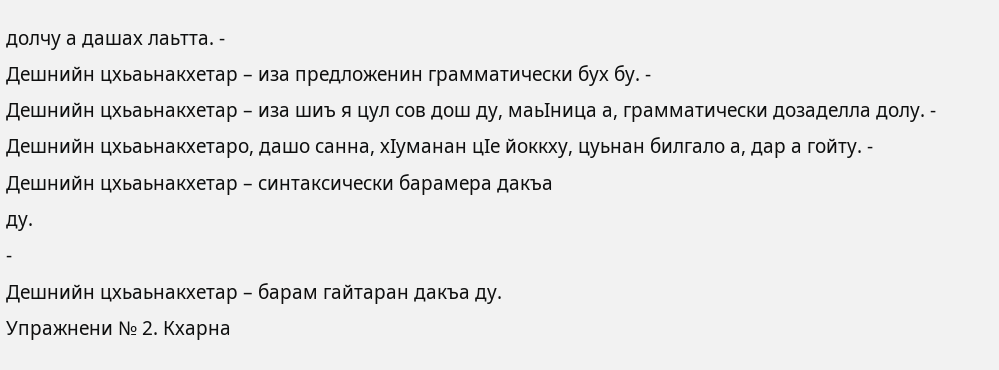долчу а дашах лаьтта. -
Дешнийн цхьаьнакхетар – иза предложенин грамматически бух бу. -
Дешнийн цхьаьнакхетар – иза шиъ я цул сов дош ду, маьIница а, грамматически дозаделла долу. -
Дешнийн цхьаьнакхетаро, дашо санна, хIуманан цIе йоккху, цуьнан билгало а, дар а гойту. -
Дешнийн цхьаьнакхетар – синтаксически барамера дакъа
ду.
-
Дешнийн цхьаьнакхетар – барам гайтаран дакъа ду.
Упражнени № 2. Кхарна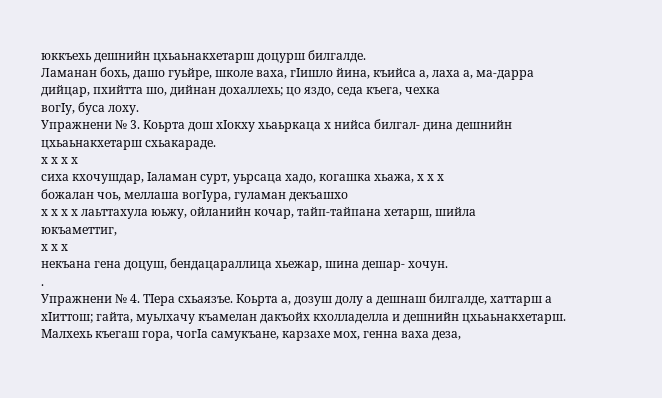юккъехь дешнийн цхьаьнакхетарш доцурш билгалде.
Ламанан бохь, дашо гуьйре, школе ваха, гIишло йина, къийса а, лаха а, ма-дарра дийцар, пхийтта шо, дийнан дохаллехь; цо яздо, седа къега, чехка
вогIу, буса лоху.
Упражнени № 3. Коьрта дош хIокху хьаьркаца х нийса билгал- дина дешнийн цхьаьнакхетарш схьакараде.
х х х х
сиха кхочушдар, Iаламан сурт, уьрсаца хадо, когашка хьажа, х х х
божалан чоь, меллаша вогIура, гуламан декъашхо
х х х х лаьттахула юьжу, ойланийн кочар, тайп-тайпана хетарш, шийла
юкъаметтиг,
х х х
некъана гена доцуш, бендацараллица хьежар, шина дешар- хочун.
.
Упражнени № 4. ТIера схьаязъе. Коьрта а, дозуш долу а дешнаш билгалде, хаттарш а хIиттош; гайта, муьлхачу къамелан дакъойх кхолладелла и дешнийн цхьаьнакхетарш.
Малхехь къегаш гора, чогIа самукъане, карзахе мох, генна ваха деза,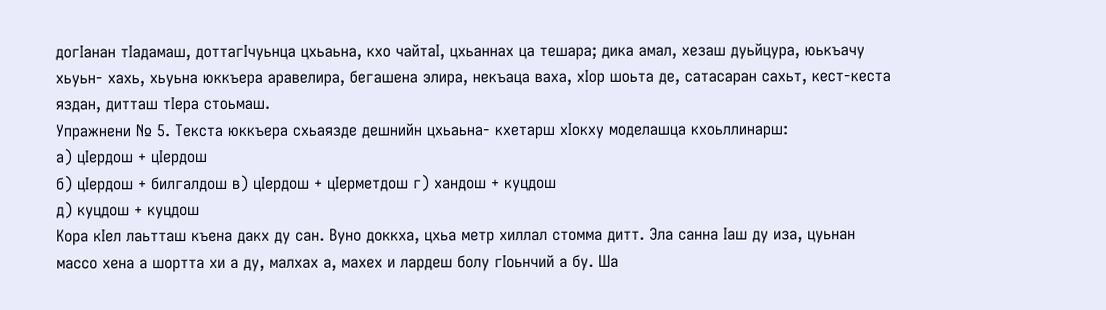догIанан тIадамаш, доттагIчуьнца цхьаьна, кхо чайтаI, цхьаннах ца тешара; дика амал, хезаш дуьйцура, юькъачу хьуьн- хахь, хьуьна юккъера аравелира, бегашена элира, некъаца ваха, хIор шоьта де, сатасаран сахьт, кест-кеста яздан, дитташ тIера стоьмаш.
Упражнени № 5. Текста юккъера схьаязде дешнийн цхьаьна- кхетарш хIокху моделашца кхоьллинарш:
а) цIердош + цIердош
б) цIердош + билгалдош в) цIердош + цIерметдош г) хандош + куцдош
д) куцдош + куцдош
Кора кIел лаьтташ къена дакх ду сан. Вуно доккха, цхьа метр хиллал стомма дитт. Эла санна Iаш ду иза, цуьнан массо хена а шортта хи а ду, малхах а, махех и лардеш болу гIоьнчий а бу. Ша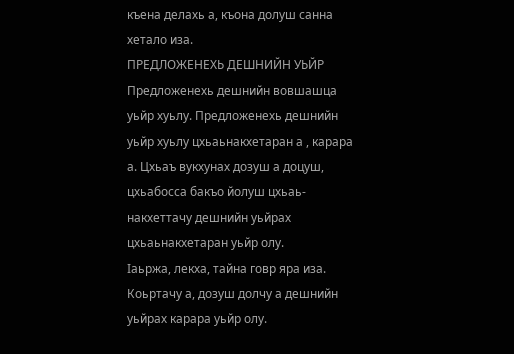къена делахь а, къона долуш санна хетало иза.
ПРЕДЛОЖЕНЕХЬ ДЕШНИЙН УЬЙР
Предложенехь дешнийн вовшашца уьйр хуьлу. Предложенехь дешнийн уьйр хуьлу цхьаьнакхетаран а , карара а. Цхьаъ вукхунах дозуш а доцуш, цхьабосса бакъо йолуш цхьаь-
накхеттачу дешнийн уьйрах цхьаьнакхетаран уьйр олу.
Iаьржа, лекха, тайна говр яра иза.
Коьртачу а, дозуш долчу а дешнийн уьйрах карара уьйр олу.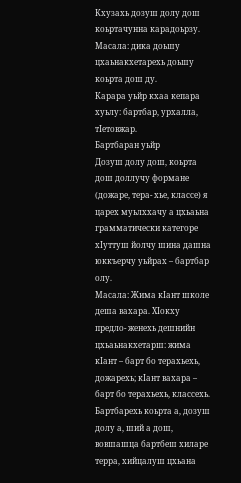Кхузахь дозуш долу дош коьртачунна карадоьрзу. Масала: дика доьшу цхаьнакхетарехь доьшу коьрта дош ду.
Карара уьйр кхаа кепара хуьлу: бартбар, урхалла, тIетовжар.
Бартбаран уьйр
Дозуш долу дош, коьрта дош доллучу формане (дожаре, тера- хье, классе) я царех муьлххачу а цхьаьна грамматически категоре хIуттуш йолчу шина дашна юккъерчу уьйрах – бартбар олу.
Масала: Жима кIант школе деша вахара. ХIокху предло- женехь дешнийн цхьаьнакхетарш: жима кIант – барт бо терахьехь, дожарехь; кIант вахара – барт бо терахьехь, классехь.
Бартбарехь коьрта а, дозуш долу а, ший а дош, вовшашца бартбеш хиларе терра, хийцалуш цхьана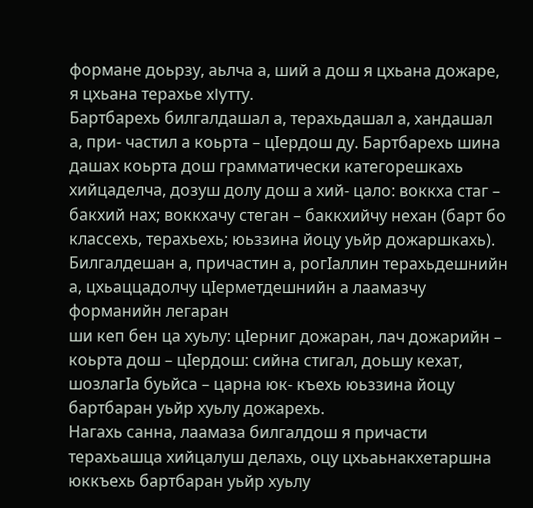формане доьрзу, аьлча а, ший а дош я цхьана дожаре, я цхьана терахье xIyтту.
Бартбарехь билгалдашал а, терахьдашал а, хандашал а, при- частил а коьрта – цIердош ду. Бартбарехь шина дашах коьрта дош грамматически категорешкахь хийцаделча, дозуш долу дош а хий- цало: воккха стаг – бакхий нах; воккхачу стеган – баккхийчу нехан (барт бо классехь, терахьехь; юьззина йоцу уьйр дожаршкахь).
Билгалдешан а, причастин а, рогIаллин терахьдешнийн а, цхьаццадолчу цIерметдешнийн а лаамазчу форманийн легаран
ши кеп бен ца хуьлу: цIерниг дожаран, лач дожарийн – коьрта дош – цIердош: сийна стигал, доьшу кехат, шозлагIа буьйса – царна юк- къехь юьззина йоцу бартбаран уьйр хуьлу дожарехь.
Нагахь санна, лаамаза билгалдош я причасти терахьашца хийцалуш делахь, оцу цхьаьнакхетаршна юккъехь бартбаран уьйр хуьлу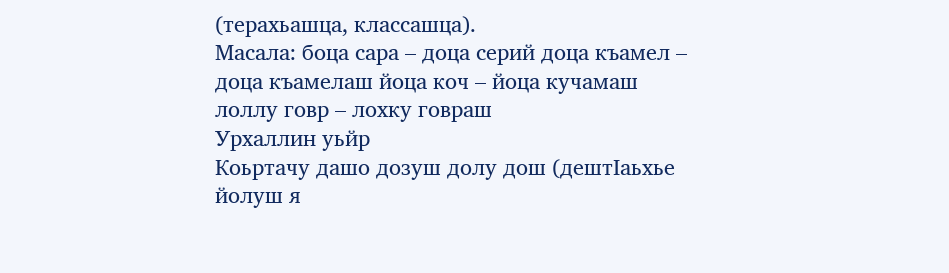(терахьашца, классашца).
Масала: боца сара – доца серий доца къамел – доца къамелаш йоца коч – йоца кучамаш
лоллу говр – лохку говраш
Урхаллин уьйр
Коьртачу дашо дозуш долу дош (дештIаьхье йолуш я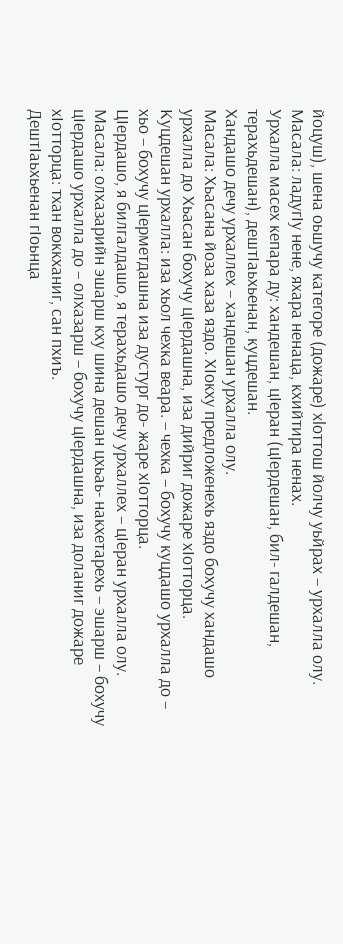йоцуш), шена оьшучу категоре (дожаре) xlоттош йолчу уьйрах – урхалла олу. Масала: ладугIу нене, яхара ненаца, кхийтира ненах.
Урхалла масех кепара ду: хандешан, цIеран (цIердешан, бил- галдешан, терахьдешан), дештIаьхьенан, куцдешан.
Хандашо дечу урхаллех – хандешан урхалла олу.
Масала: Хьасана йоза хаза яздо. ХIокху предложенехь яздо бохучу хандашо урхалла до Хьасан бохучу цIердашна, иза дийриг дожаре хIотторца.
Куцдешан урхалла: иза хьол чехка веара. – чехка – бохучу куцдашо урхалла до – хьо – бохучу цIерметдашна иза дустург до- жаре хIотторца.
ЦIердашо, я билгалдашо, я терахьдашо дечу урхаллех – цIеран урхалла олу. Масала: олхазарийн эшарш кху шина дешан цхьаь- накхетарехь – эшарш – бохучу цIердашо урхалла до – олхазарш – бохучу цIердашна, иза доланиг дожаре xIотторца: тхан воккханиг, сан пхиъ.
ДештIаьхьенан гIоьнца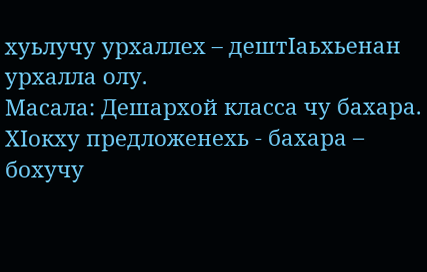хуьлучу урхаллех – дештIаьхьенан урхалла олу.
Масала: Дешархой класса чу бахара. ХIокху предложенехь - бахара – бохучу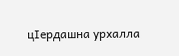цIердашна урхалла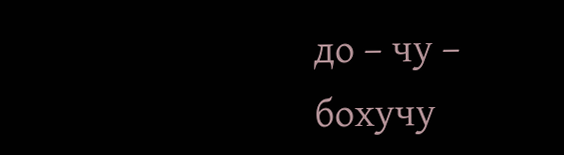до – чу – бохучу